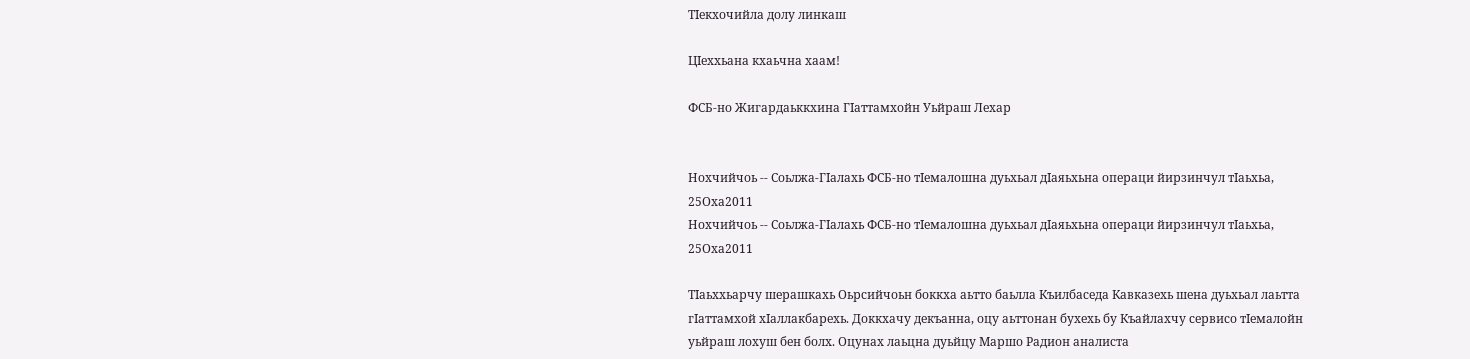ТIекхочийла долу линкаш

ЦIеххьана кхаьчна хаам!

ФСБ-но Жигардаьккхина ГIаттамхойн Уьйраш Лехар


Нохчийчоь -- Соьлжа-ГIалахь ФСБ-но тIемалошна дуьхьал дIаяьхьна операци йирзинчул тIаьхьа, 25Оха2011
Нохчийчоь -- Соьлжа-ГIалахь ФСБ-но тIемалошна дуьхьал дIаяьхьна операци йирзинчул тIаьхьа, 25Оха2011

ТIаьххьарчу шерашкахь Оьрсийчоьн боккха аьтто баьлла Къилбаседа Кавказехь шена дуьхьал лаьтта гIаттамхой хIаллакбарехь. Доккхачу декъанна, оцу аьттонан бухехь бу Къайлахчу сервисо тIемалойн уьйраш лохуш бен болх. Оцунах лаьцна дуьйцу Маршо Радион аналиста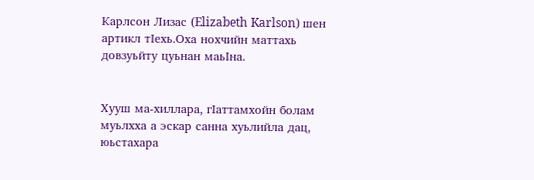Карлсон Лизас (Elizabeth Karlson) шен артикл тIехь.Оха нохчийн маттахь довзуьйту цуьнан маьIна.


Хууш ма-хиллара, гIаттамхойн болам муьлхха а эскар санна хуьлийла дац, юьстахара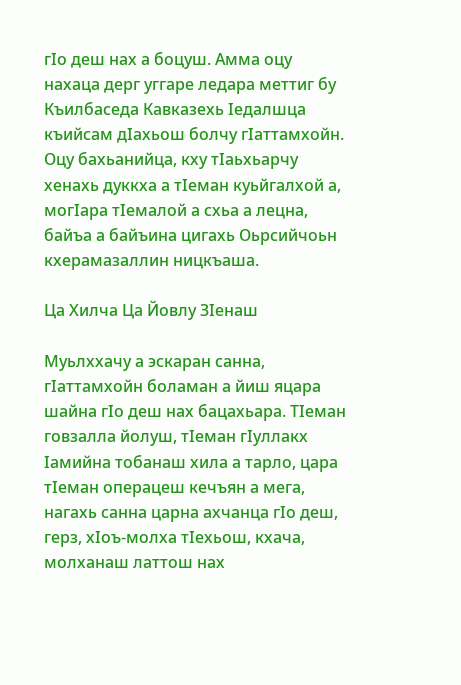гIо деш нах а боцуш. Амма оцу нахаца дерг уггаре ледара меттиг бу Къилбаседа Кавказехь Iедалшца къийсам дIахьош болчу гIаттамхойн. Оцу бахьанийца, кху тIаьхьарчу хенахь дуккха а тIеман куьйгалхой а, могIара тIемалой а схьа а лецна, байъа а байъина цигахь Оьрсийчоьн кхерамазаллин ницкъаша.

Ца Хилча Ца Йовлу ЗIенаш

Муьлххачу а эскаран санна, гIаттамхойн боламан а йиш яцара шайна гIо деш нах бацахьара. ТIеман говзалла йолуш, тIеман гIуллакх Iамийна тобанаш хила а тарло, цара тIеман операцеш кечъян а мега, нагахь санна царна ахчанца гIо деш, герз, хIоъ-молха тIехьош, кхача, молханаш латтош нах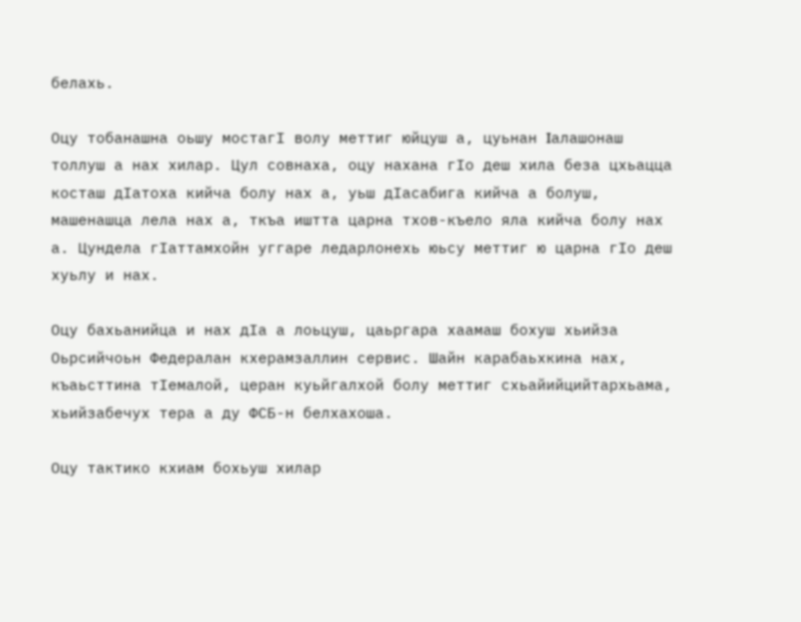белахь.

Оцу тобанашна оьшу мостагI волу меттиг юйцуш а, цуьнан Ιалашонаш толлуш а нах хилар. Цул совнаха, оцу нахана гIо деш хила беза цхьацца косташ дIатоха кийча болу нах а, уьш дIасабига кийча а болуш, машенашца лела нах а, ткъа иштта царна тхов-къело яла кийча болу нах а. Цундела гIаттамхойн уггаре ледарлонехь юьсу меттиг ю царна гIо деш хуьлу и нах.

Оцу бахьанийца и нах дIа а лоьцуш, цаьргара хаамаш бохуш хьийза Оьрсийчоьн Федералан кхерамзаллин сервис. Шайн карабаьхкина нах, къаьсттина тIемалой, церан куьйгалхой болу меттиг схьайийцийтархьама, хьийзабечух тера а ду ФСБ-н белхахоша.

Оцу тактико кхиам бохьуш хилар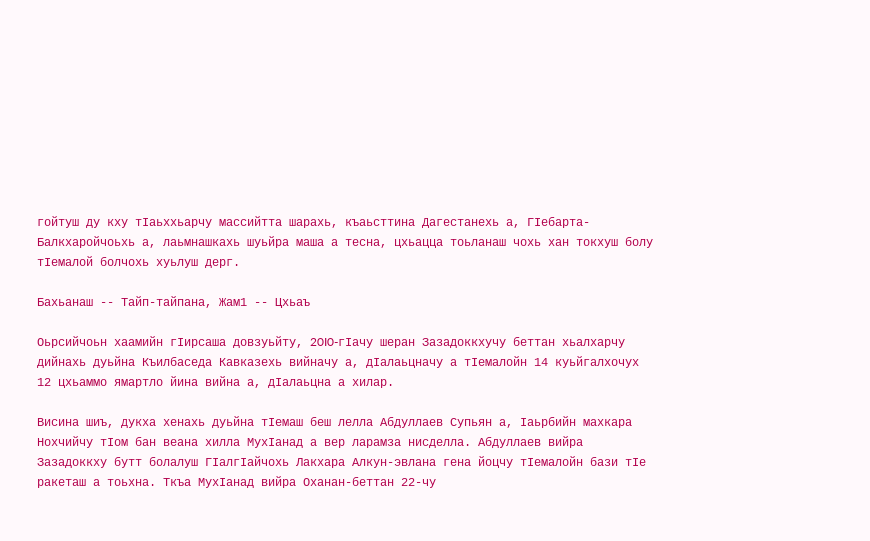гойтуш ду кху тIаьххьарчу массийтта шарахь, къаьсттина Дагестанехь а, ГIебарта-Балкхаройчоьхь а, лаьмнашкахь шуьйра маша а тесна, цхьацца тоьланаш чохь хан токхуш болу тIемалой болчохь хуьлуш дерг.

Бахьанаш -- Тайп-тайпана, Жам1 -- Цхьаъ

Оьрсийчоьн хаамийн гIирсаша довзуьйту, 20I0-гIaчу шеран Зазадоккхучу беттан хьалхарчу дийнахь дуьйна Къилбаседа Кавказехь вийначу а, дIалаьцначу а тIемалойн 14 куьйгалхочух 12 цхьаммо ямартло йина вийна а, дIалаьцна а хилар.

Висина шиъ, дукха хенахь дуьйна тIемаш беш лелла Абдуллаев Супьян а, Iаьрбийн махкара Нохчийчу тIом бан веана хилла МухIанад а вер ларамза нисделла. Абдуллаев вийра Зазадоккху бутт болалуш ГIалгIайчохь Лакхара Алкун-эвлана гена йоцчу тIемалойн бази тIе ракеташ а тоьхна. Ткъа МухIанад вийра Оханан-беттан 22-чу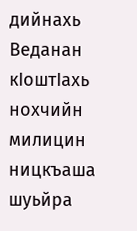дийнахь Веданан кIоштIахь нохчийн милицин ницкъаша шуьйра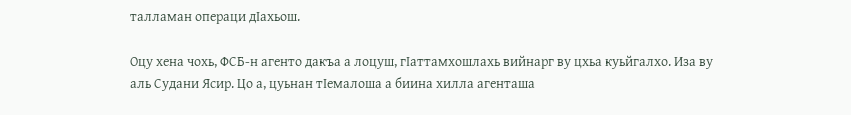талламан операци дIахьош.

Оцу хена чохь, ФСБ-н агенто дакъа а лоцуш, гIаттамхошлахь вийнарг ву цхьа куьйгалхо. Иза ву аль Судани Ясир. Цо а, цуьнан тIемалоша а биина хилла агенташа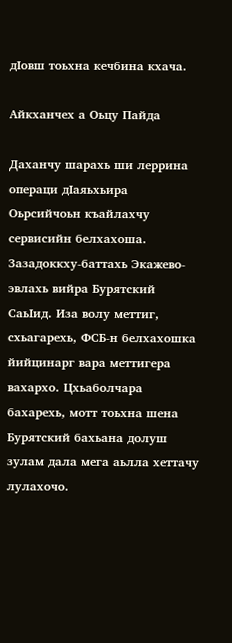дIовш тоьхна кечбина кхача.

Айкханчех а Оьцу Пайда

Даханчу шарахь ши леррина операци дIаяьхьира Оьрсийчоьн къайлахчу сервисийн белхахоша. Зазадоккху-баттахь Экажево-эвлахь вийра Бурятский СаьIид. Иза волу меттиг, схьагарехь, ФСБ-н белхахошка йийцинарг вара меттигера вахархо. Цхьаболчара бахарехь, мотт тоьхна шена Бурятский бахьана долуш зулам дала мега аьлла хеттачу лулахочо.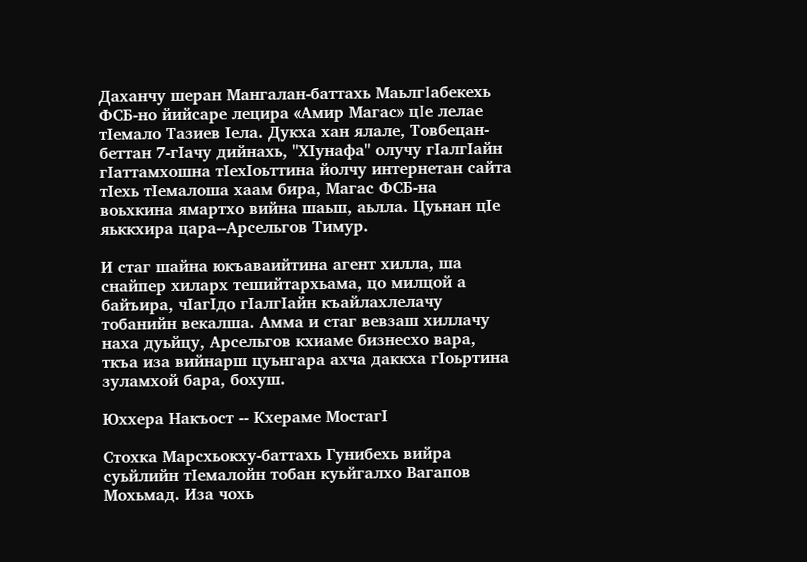Даханчу шеран Мангалан-баттахь МаьлгΙабекехь ФСБ-но йийсаре лецира «Амир Магас» цΙе лелае тIемало Тазиев Iела. Дукха хан ялале, Товбецан-беттан 7-гIачу дийнахь, "ХIунафа" олучу гIалгIайн гIаттамхошна тIехIоьттина йолчу интернетан сайта тIехь тIемалоша хаам бира, Магас ФСБ-на воьхкина ямартхо вийна шаьш, аьлла. Цуьнан цIе яьккхира цара--Арсельгов Тимур.

И стаг шайна юкъаваийтина агент хилла, ша снайпер хиларх тешийтархьама, цо милцой а байъира, чIагIдо гIалгIайн къайлахлелачу тобанийн векалша. Амма и стаг вевзаш хиллачу наха дуьйцу, Арсельгов кхиаме бизнесхо вара, ткъа иза вийнарш цуьнгара ахча даккха гIоьртина зуламхой бара, бохуш.

Юххера Накъост -- Кхераме МостагI

Стохка Марсхьокху-баттахь Гунибехь вийра суьйлийн тIемалойн тобан куьйгалхо Вагапов Мохьмад. Иза чохь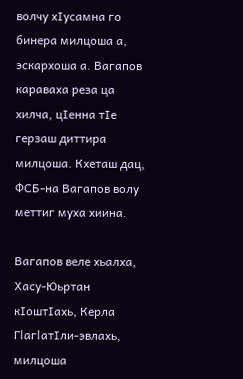волчу хIусамна го бинера милцоша а, эскархоша а. Вагапов караваха реза ца хилча, цIенна тIе герзаш диттира милцоша. Кхеташ дац, ФСБ-на Вагапов волу меттиг муха хиина.

Вагапов веле хьалха, Хасу-Юьртан кIоштIахь, Керла ГΙагΙатIли-эвлахь, милцоша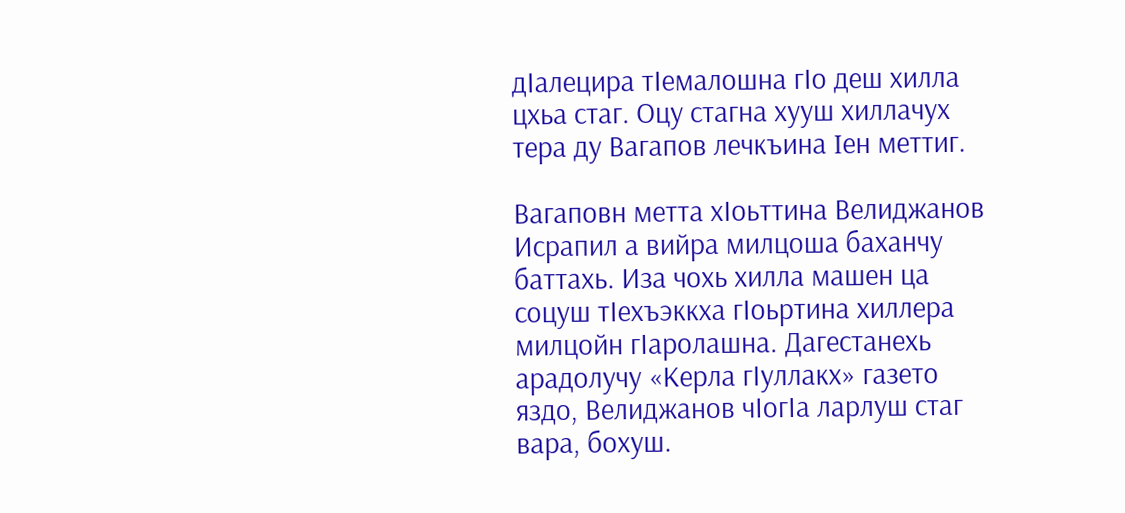дIалецира тIемалошна гIо деш хилла цхьа стаг. Оцу стагна хууш хиллачух тера ду Вагапов лечкъина Ιен меттиг.

Вагаповн метта хIоьттина Велиджанов Исрапил а вийра милцоша баханчу баттахь. Иза чохь хилла машен ца соцуш тIехъэккха гIоьртина хиллера милцойн гIаролашна. Дагестанехь арадолучу «Керла гIуллакх» газето яздо, Велиджанов чIогIа ларлуш стаг вара, бохуш.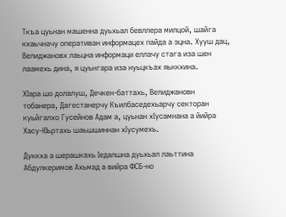Ткъа цуьнан машенна дуьхьал бевллера милцой, шайга кхаьчначу оперативан информацех пайда а эцна. Хууш дац, Велиджановх лаьцна информаци еллачу стага иза шен лаамехь дина, я цуьнгара иза нуьцкъах яьккхина.

ХIара шо долалуш, Дечкен-баттахь, Велиджановн тобанера, Дагестанерчу Къилбаседехьарчу секторан куьйгалхо Гусейнов Адам а, цуьнан хIусамнана а йийра Хасу-Юьртахь шаьшшиннан хIусумехь.

Дуккха а шерашкахь Iедалшна дуьхьал лаьттина Абдулкеримов Ахьмад а вийра ФСБ-но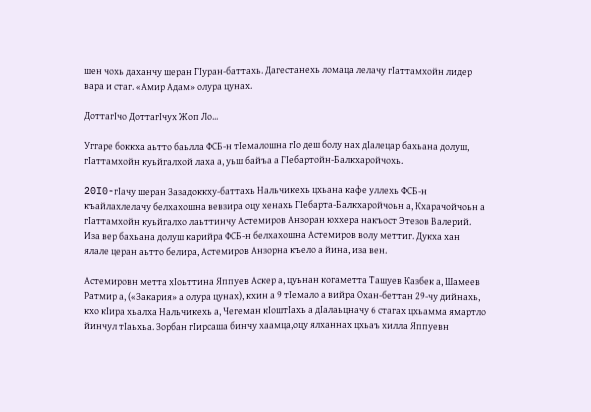шен чохь даханчу шеран ГIуран-баттахь. Дагестанехь ломаца лелачу гIаттамхойн лидер вара и стаг. «Амир Адам» олура цунах.

ДоттагIчо ДоттагIчух Жоп Ло...

Уггаре боккха аьтто баьлла ФСБ-н тIемалошна гIо деш болу нах дIалецар бахьана долуш, гIаттамхойн куьйгалхой лаха а, уьш байъа а ГIебартойн-Балкхаройчохь.

20I0-гIaчу шеран Зазадоккху-баттахь Нальчикехь цхьана кафе уллехь ФСБ-н къайлахлелачу белхахошна вевзира оцу хенахь ГIебарта-Балкхаройчоьн а, Кхарачойчоьн а гIаттамхойн куьйгалхо лаьттинчу Астемиров Анзоран юххера накъост Этезов Валерий. Иза вер бахьана долуш карийра ФСБ-н белхахошна Астемиров волу меттиг. Дукха хан ялале церан аьтто белира, Астемиров Анзорна къело а йина, иза вен.

Астемировн метта хIоьттина Яппуев Аскер а, цуьнан когаметта Ташуев Казбек а, Шамеев Ратмир а, («Закария» а олура цунах), кхин а 9 тIемало а вийра Охан-беттан 29-чу дийнахь, кхо кIира хьалха Нальчикехь а, Чегеман кIоштIахь а дIалаьцначу 6 стагах цхьамма ямартло йинчул тIаьхьа. Зорбан гIирсаша бинчу хаамца,оцу ялханнах цхьаъ хилла Яппуевн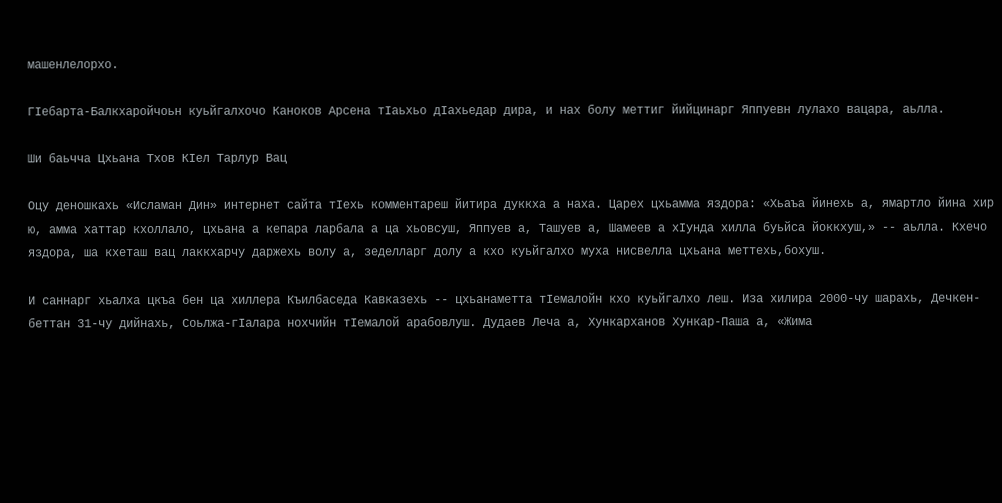машенлелорхо.

ГIебарта-Балкхаройчоьн куьйгалхочо Каноков Арсена тIаьхьо дIахьедар дира, и нах болу меттиг йийцинарг Яппуевн лулахо вацара, аьлла.

Ши баьчча Цхьана Тхов КIел Тарлур Вац

Оцу деношкахь «Исламан Дин» интернет сайта тIехь комментареш йитира дуккха а наха. Царех цхьамма яздора: «Хьаъа йинехь а, ямартло йина хир ю, амма хаттар кхоллало, цхьана а кепара ларбала а ца хьовсуш, Яппуев а, Ташуев а, Шамеев а хIунда хилла буьйса йоккхуш,» -- аьлла. Кхечо яздора, ша кхеташ вац лаккхарчу даржехь волу а, зеделларг долу а кхо куьйгалхо муха нисвелла цхьана меттехь,бохуш.

И саннарг хьалха цкъа бен ца хиллера Къилбаседа Кавказехь -- цхьанаметта тIемалойн кхо куьйгалхо леш. Иза хилира 2000-чу шарахь, Дечкен-беттан 31-чу дийнахь, Соьлжа-гIалара нохчийн тIемалой арабовлуш. Дудаев Леча а, Хункарханов Хункар-Паша а, «Жима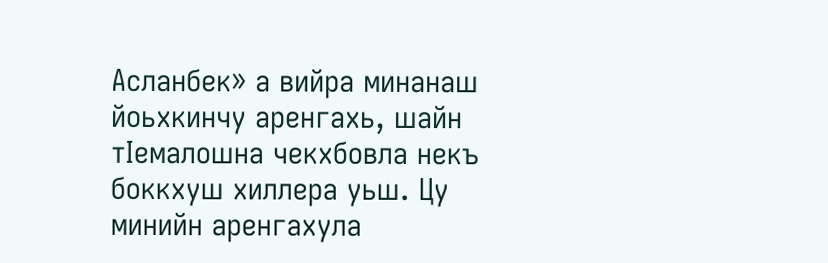Асланбек» а вийра минанаш йоьхкинчу аренгахь, шайн тIемалошна чекхбовла некъ боккхуш хиллера уьш. Цу минийн аренгахула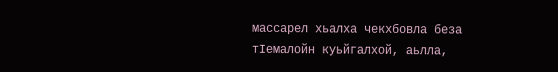массарел хьалха чекхбовла беза тIемалойн куьйгалхой, аьлла,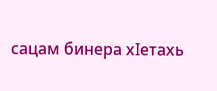сацам бинера хΙетахь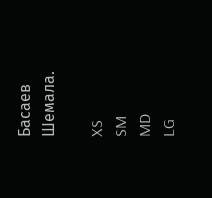Басаев Шемала.

XS
SM
MD
LG